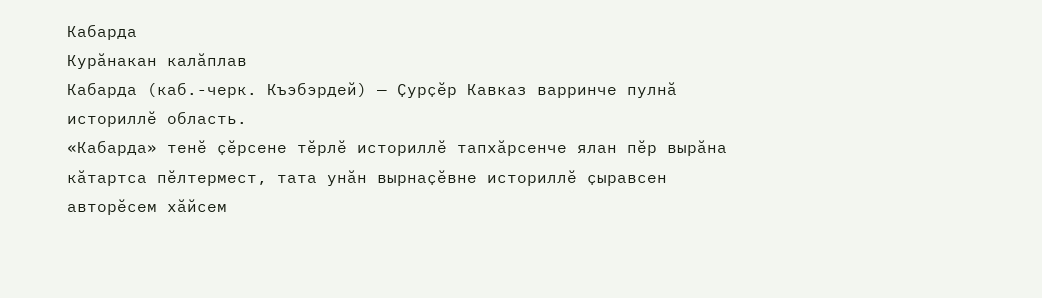Кабарда
Курӑнакан калӑплав
Кабарда (каб.-черк. Къэбэрдей) — Ҫурҫӗр Кавказ варринче пулнӑ историллӗ область.
«Кабарда» тенӗ ҫӗрсене тӗрлӗ историллӗ тапхӑрсенче ялан пӗр вырӑна кӑтартса пӗлтермест, тата унӑн вырнаҫӗвне историллӗ ҫыравсен авторӗсем хӑйсем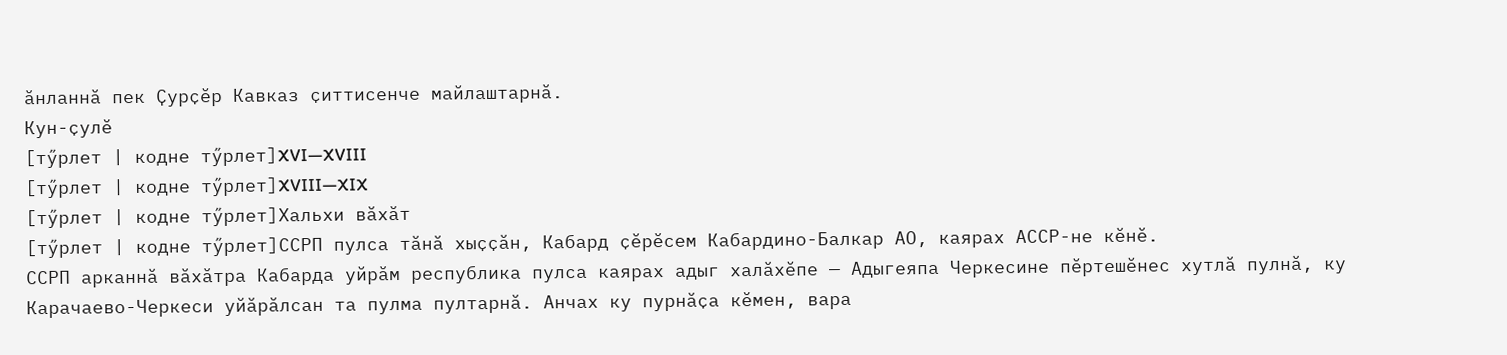ӑнланнӑ пек Ҫурҫӗр Кавказ ҫиттисенче майлаштарнӑ.
Кун-ҫулӗ
[тӳрлет | кодне тӳрлет]XVI—XVIII
[тӳрлет | кодне тӳрлет]XVIII—XIX
[тӳрлет | кодне тӳрлет]Хальхи вӑхӑт
[тӳрлет | кодне тӳрлет]ССРП пулса тӑнӑ хыҫҫӑн, Кабард ҫӗрӗсем Кабардино-Балкар АО, каярах АССР-не кӗнӗ.
ССРП арканнӑ вӑхӑтра Кабарда уйрӑм республика пулса каярах адыг халӑхӗпе — Адыгеяпа Черкесине пӗртешӗнес хутлӑ пулнӑ, ку Карачаево-Черкеси уйӑрӑлсан та пулма пултарнӑ. Анчах ку пурнӑҫа кӗмен, вара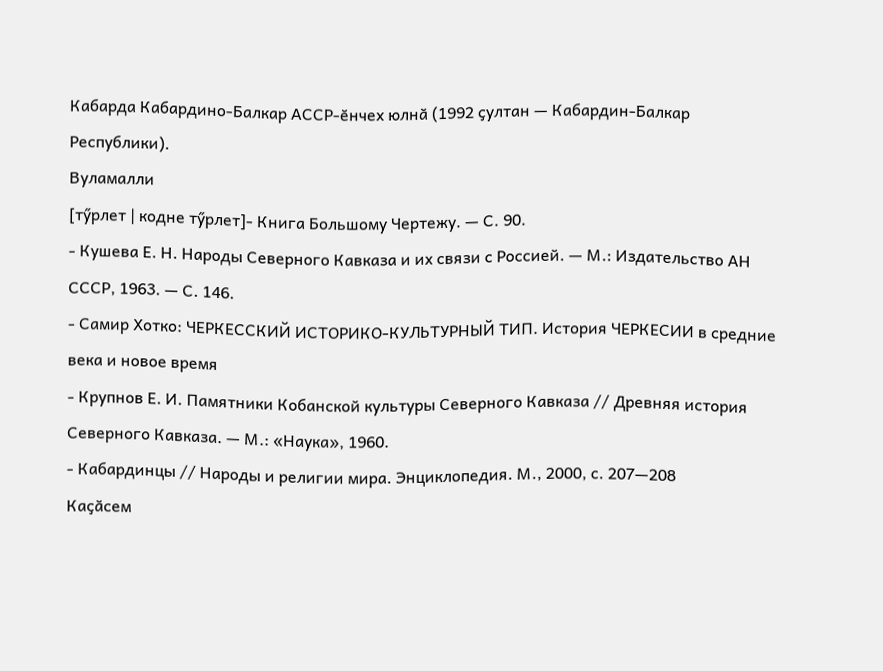Кабарда Кабардино-Балкар АССР-ӗнчех юлнӑ (1992 ҫултан — Кабардин-Балкар Республики).
Вуламалли
[тӳрлет | кодне тӳрлет]- Книга Большому Чертежу. — С. 90.
- Кушева Е. Н. Народы Северного Кавказа и их связи с Россией. — М.: Издательство АН СССР, 1963. — С. 146.
- Самир Хотко: ЧЕРКЕССКИЙ ИСТОРИКО-КУЛЬТУРНЫЙ ТИП. История ЧЕРКЕСИИ в средние века и новое время
- Крупнов Е. И. Памятники Кобанской культуры Северного Кавказа // Древняя история Северного Кавказа. — М.: «Наука», 1960.
- Кабардинцы // Народы и религии мира. Энциклопедия. М., 2000, с. 207—208
Каҫӑсем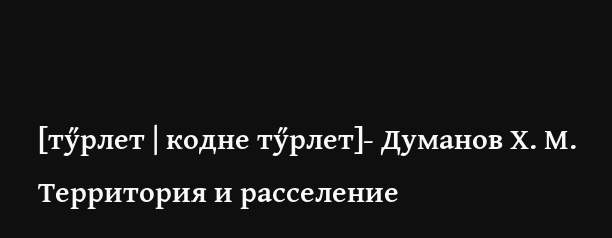[тӳрлет | кодне тӳрлет]- Думанов Х. М. Территория и расселение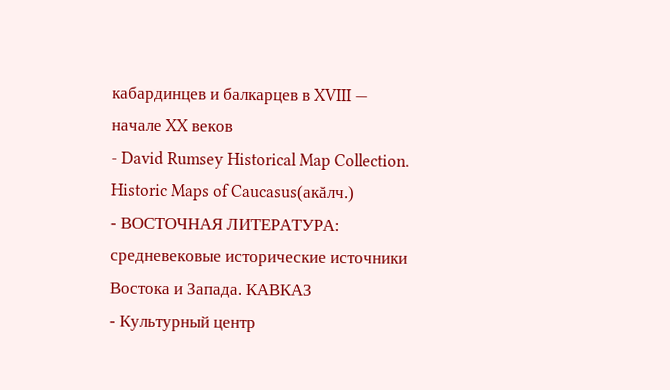кабардинцев и балкарцев в XVIII — начале XX веков
- David Rumsey Historical Map Collection. Historic Maps of Caucasus(акăлч.)
- ВОСТОЧНАЯ ЛИТЕРАТУРА: средневековые исторические источники Востока и Запада. КАВКАЗ
- Культурный центр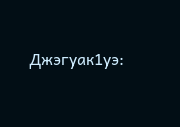Джэгуак1уэ: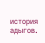история адыгов.